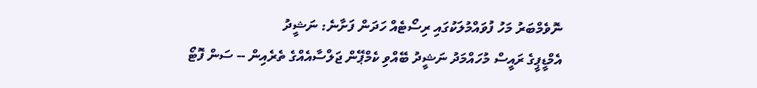ނޮވެމްބަރު މަހު ފުވައްމުލަކުގައި ރިސޯޓެއް ހަދަން ފަށާނެ: ނަޝީދު
އެމްޑީޕީގެ ރައީސް މުހައްމަދު ނަޝީދު ބޭއްވި ކެމްޕޭން ޖަލްސާއެއްގެ ތެރެއިން -- ސަން ފޮޓޯ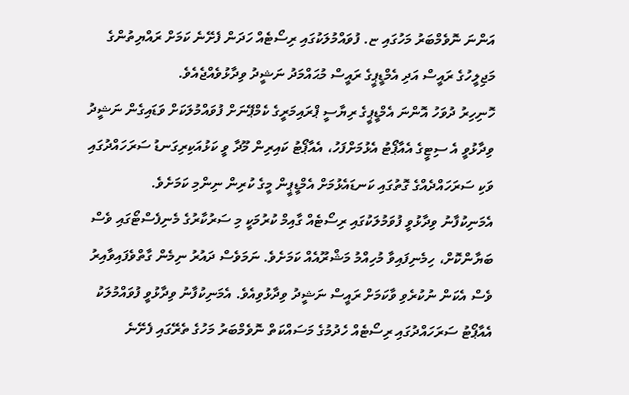އަންނަ ނޮވެމްބަރު މަހުގައި ޏ. ފުވައްމުލަކުގައި ރިސޯޓެއް ހަދަން ފެށޭނެ ކަމަށް ރައްޔިތުންގެ މަޖިލީހުގެ ރައީސް އަދި އެމްޑީޕީގެ ރައީސް މުޙައްމަދު ނަޝީދު ވިދާޅުވެއްޖެއެވެ.
ހޮނިހިރު ދުވަހު އޮންނަ އެމްޑީޕީގެ ރިޔާސީ ޕްރައިމަރީގެ ކެމްޕޭނަށް ފުވައްމުލަކަށް ވަޑައިގެން ނަޝީދު ވިދާޅުވީ އެ ސިޓީގެ އެއާޕޯޓު އެޅުމަށްފަހު، އެއާޕޯޓު ކައިރިން މޫދާ ވީ ކަޅުއަކިރިގަނޑު ސަރަހައްދުގައި ވަކި ސަރަހައްދެއްގެ ގޮތުގައި ކަނޑައެޅުމަށް އެމްޑީޕީން މީގެ ކުރިން ނިންމި ކަމަށެވެ.
އެމަނިކުފާނު ވިދާޅުވީ ފުވަމުލަކުގައި ރިސޯޓެއް ގާއިމް ކުރުމަކީ މި ސަރުކާރުގެ މެނިފެސްޓޯގައި ވެސް ބަޔާންކޮށް، ހިމެނިފައިވާ މުހިއްމު މަޝްރޫއެއް ކަމަށެވެ. ނަމަވެސް ދައުރު ނިމެން ގާތްވެފައިވާއިރު ވެސް އެކަން ނުކުރެވި ވާކަމަށް ރައީސް ނަޝީދު ވިދާޅުވިއެވެ. އެމަނިކުފާނު ވިދާޅުވީ ފުވައްމުލަކު އެއާޕޯޓު ސަރަހައްދުގައި ރިސޯޓެއް ހެދުމުގެ މަސައްކަތް ނޮވެމްބަރު މަހުގެ ތެރޭގައި ފެށޭނެ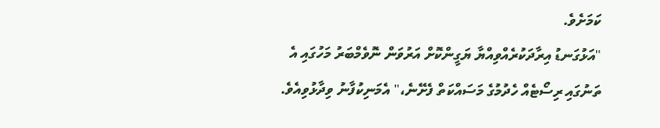ކަމަށެވެ.
"އަޅުގަނޑު އިރާދަކުރެއްވިއްޔާ ޔަގީންކޮށް އަރުވަން ނޮވެމްބަރު މަހުގައި އެ ތަނުގައި ރިސޯޓެއް ހެދުމުގެ މަސައްކަތް ފެށޭނެ،" އެމަނިކުފާނު ވިދާޅުވިއެވެ.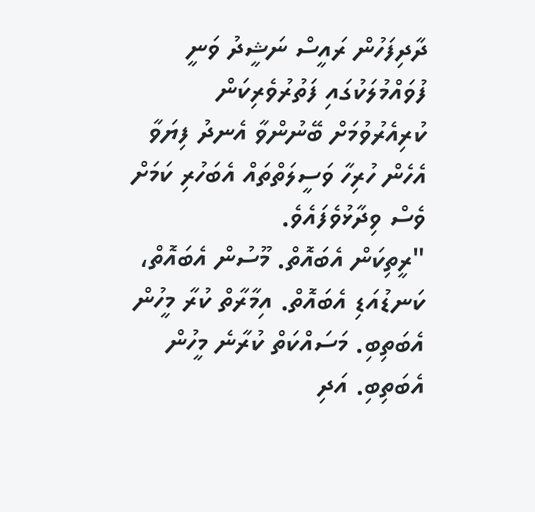ދާދިފަހުން ރައީސް ނަޝީދު ވަނީ ފުވައްމުލަކުގައި ފަތުރުވެރިކަން ކުރިއެރުވުމަށް ބޭނުންވާ އެނދު ފިޔަވާ އެހެން ހުރިހާ ވަސީލަތްތައް އެބަހުރި ކަމަށް ވެސް ވިދާޅުވެފައެވެ.
"ރީތިކަން އެބައޮތް. މޫސުން އެބައޮތް، ކަނޑުއަޑި އެބައޮތް. އިމާރާތް ކުރާ މީހުން އެބަތިބި. މަސައްކަތް ކުރާނެ މީހުން އެބަތިބި. އަދި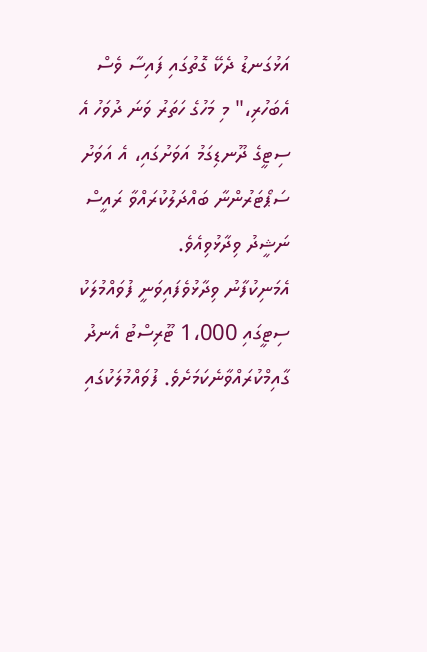އަޅުގަނޑު ދެކޭ ގޮތުގައި ފައިސާ ވެސް އެބަހުރި،" މި މަހުގެ ހަތަރު ވަނަ ދުވަހު އެ ސިޓީގެ ދޫނޑިގަމު އަވަށުގައި، އެ އަވަށު ސަޕޯޓަރުންނާ ބައްދަލުކުރައްވާ ރައީސް ނަޝީދު ވިދާޅުވިއެވެ.
އެމަނިކުފާނު ވިދާޅުވެފައިވަނީ ފުވައްމުލަކު ސިޓީގައި 1،000 ޓޫރިސްޓު އެނދު ގާއިމްކުރައްވާނެކަމަށެވެ. ފުވައްމުލަކުގައި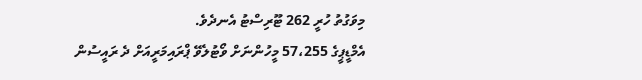މިވަގުތު ހުރީ 262 ޓޫރިސްޓު އެނދެވެ.
އެމްޑީޕީގެ 57،255 މީހުންނަށް ވޯޓުލެވޭ ޕްރައިމަރީއަށް ދެ ރައީސުން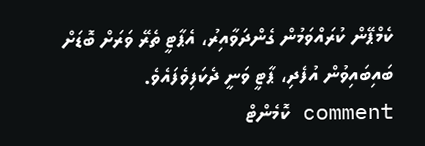ކެމްޕޭން ކުރައްވަމުން ގެންދަވާއިރު، އެޕާޓީ ތެރޭ ވަރަށް ބޮޑަށް ބައިބައިވުން އުފެދި، ޕާޓީ ވަނީ ދެކަފިވެފައެވެ.
comment ކޮމެންޓް